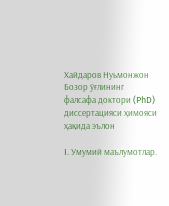Хайдаров Нуьмонжон Бозор ўғлининг
фалсафа доктори (PhD) диссертацияси ҳимояси ҳақида эълон

I. Умумий маълумотлар.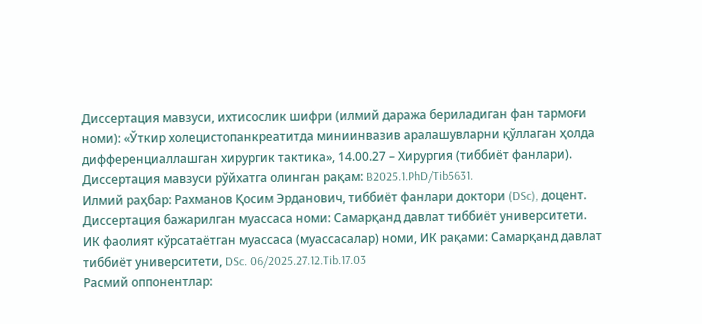Диссертация мавзуси, ихтисослик шифри (илмий даража бериладиган фан тармоғи номи): «Ўткир холецистопанкреатитда миниинвазив аралашувларни қўллаган ҳолда дифференциаллашган хирургик тактика», 14.00.27 – Хирургия (тиббиёт фанлари).
Диссертация мавзуси рўйхатга олинган рақам: B2025.1.PhD/Tib5631.
Илмий раҳбар: Рахманов Қосим Эрданович, тиббиёт фанлари доктори (DSc), доцент.
Диссертация бажарилган муассаса номи: Самарқанд давлат тиббиёт университети.
ИК фаолият кўрсатаётган муассаса (муассасалар) номи, ИК рақами: Самарқанд давлат тиббиёт университети, DSc. 06/2025.27.12.Tib.17.03
Расмий оппонентлар: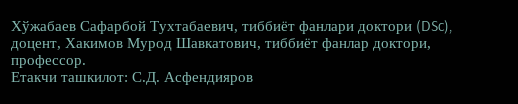Хўжабаев Сафарбой Тухтабаевич, тиббиёт фанлари доктори (DSc), доцент, Хакимов Мурод Шавкатович, тиббиёт фанлар доктори, профессор.
Етакчи ташкилот: С.Д. Асфендияров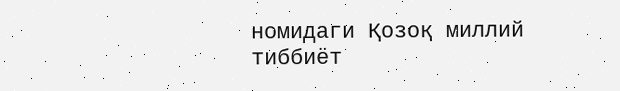номидаги Қозоқ миллий тиббиёт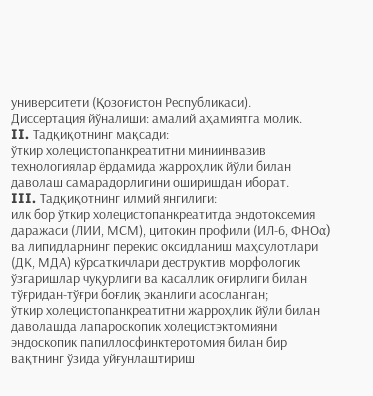университети (Қозоғистон Республикаси).
Диссертация йўналиши: амалий аҳамиятга молик.
II. Тадқиқотнинг мақсади:
ўткир холецистопанкреатитни миниинвазив технологиялар ёрдамида жарроҳлик йўли билан даволаш самарадорлигини оширишдан иборат.
III. Тадқиқотнинг илмий янгилиги:
илк бор ўткир холецистопанкреатитда эндотоксемия даражаси (ЛИИ, МСМ), цитокин профили (ИЛ-6, ФНОα) ва липидларнинг перекис оксидланиш маҳсулотлари (ДК, МДА) кўрсаткичлари деструктив морфологик ўзгаришлар чуқурлиги ва касаллик оғирлиги билан тўғридан-тўғри боғлиқ эканлиги асосланган;
ўткир холецистопанкреатитни жарроҳлик йўли билан даволашда лапароскопик холецистэктомияни эндоскопик папиллосфинктеротомия билан бир вақтнинг ўзида уйғунлаштириш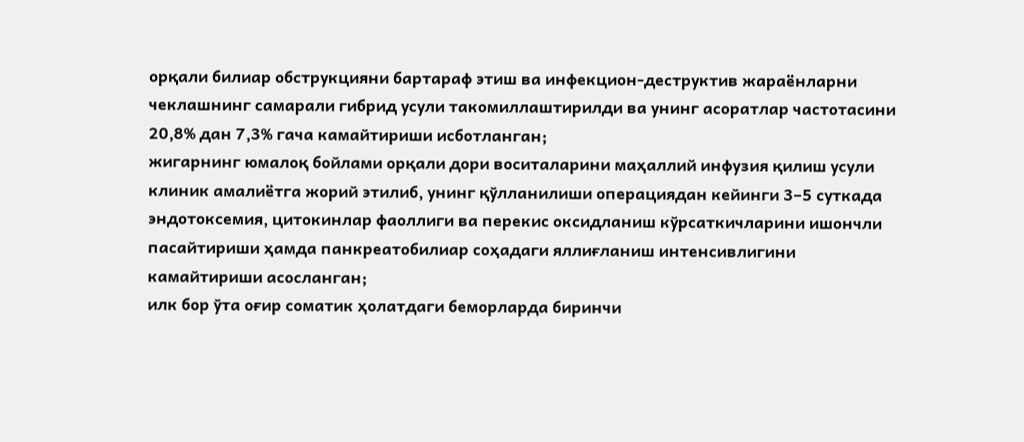орқали билиар обструкцияни бартараф этиш ва инфекцион-деструктив жараёнларни чеклашнинг самарали гибрид усули такомиллаштирилди ва унинг асоратлар частотасини 20,8% дан 7,3% гача камайтириши исботланган;
жигарнинг юмалоқ бойлами орқали дори воситаларини маҳаллий инфузия қилиш усули клиник амалиётга жорий этилиб, унинг қўлланилиши операциядан кейинги 3–5 суткада эндотоксемия, цитокинлар фаоллиги ва перекис оксидланиш кўрсаткичларини ишончли пасайтириши ҳамда панкреатобилиар соҳадаги яллиғланиш интенсивлигини камайтириши асосланган;
илк бор ўта оғир соматик ҳолатдаги беморларда биринчи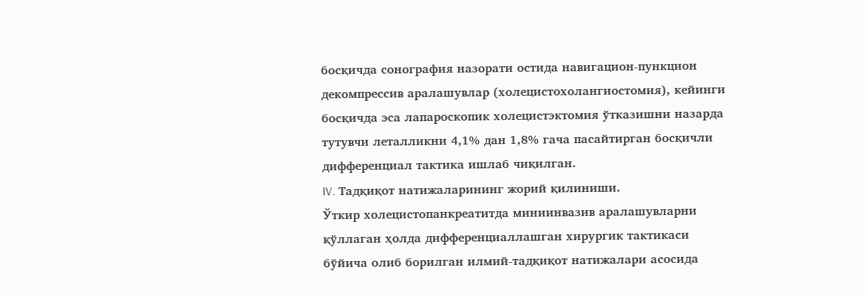босқичда сонография назорати остида навигацион-пункцион декомпрессив аралашувлар (холецистохолангиостомия), кейинги босқичда эса лапароскопик холецистэктомия ўтказишни назарда тутувчи леталликни 4,1% дан 1,8% гача пасайтирган босқичли дифференциал тактика ишлаб чиқилган.
IV. Тадқиқот натижаларининг жорий қилиниши.
Ўткир холецистопанкреатитда миниинвазив аралашувларни қўллаган ҳолда дифференциаллашган хирургик тактикаси бўйича олиб борилган илмий-тадқиқот натижалари асосида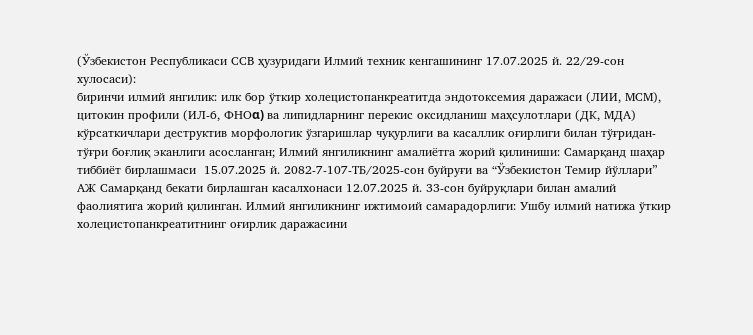(Ўзбекистон Республикаси ССВ ҳузуридаги Илмий техник кенгашининг 17.07.2025 й. 22/29-сон хулосаси):
биринчи илмий янгилик: илк бор ўткир холецистопанкреатитда эндотоксемия даражаси (ЛИИ, МСМ), цитокин профили (ИЛ-6, ФНОα) ва липидларнинг перекис оксидланиш маҳсулотлари (ДК, МДА) кўрсаткичлари деструктив морфологик ўзгаришлар чуқурлиги ва касаллик оғирлиги билан тўғридан-тўғри боғлиқ эканлиги асосланган; Илмий янгиликнинг амалиётга жорий қилиниши: Самарқанд шаҳар тиббиёт бирлашмаси  15.07.2025 й. 2082-7-107-ТБ/2025-сон буйруғи ва “Ўзбекистон Темир йўллари” АЖ Самарқанд бекати бирлашган касалхонаси 12.07.2025 й. 33-сон буйруқлари билан амалий фаолиятига жорий қилинган. Илмий янгиликнинг ижтимоий самарадорлиги: Ушбу илмий натижа ўткир холецистопанкреатитнинг оғирлик даражасини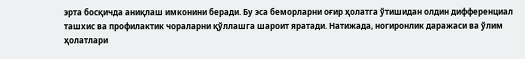эрта босқичда аниқлаш имконини беради. Бу эса беморларни оғир ҳолатга ўтишидан олдин дифференциал ташхис ва профилактик чораларни қўллашга шароит яратади. Натижада, ногиронлик даражаси ва ўлим ҳолатлари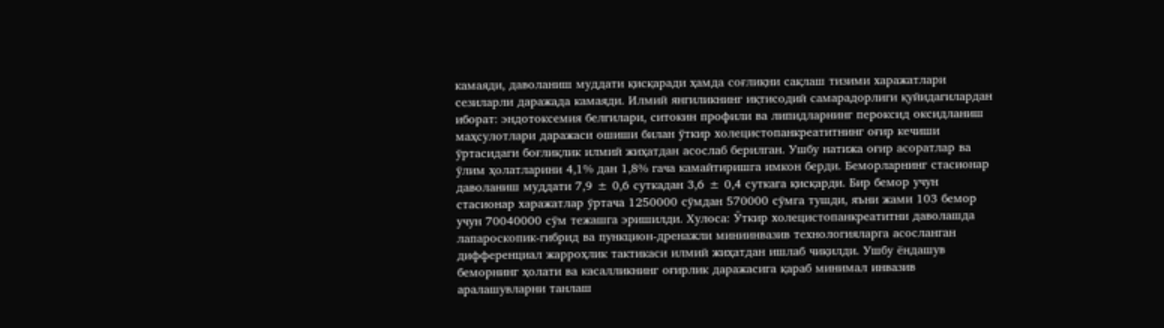камаяди, даволаниш муддати қисқаради ҳамда соғлиқни сақлаш тизими харажатлари сезиларли даражада камаяди. Илмий янгиликнинг иқтисодий самарадорлиги қуйидагилардан иборат: эндотоксемия белгилари, ситокин профили ва липидларнинг пероксид оксидланиш маҳсулотлари даражаси ошиши билан ўткир холецистопанкреатитнинг оғир кечиши ўртасидаги боғлиқлик илмий жиҳатдан асослаб берилган. Ушбу натижа оғир асоратлар ва ўлим ҳолатларини 4,1% дан 1,8% гача камайтиришга имкон берди. Беморларнинг стасионар даволаниш муддати 7,9 ± 0,6 суткадан 3,6 ± 0,4 суткага қисқарди. Бир бемор учун стасионар харажатлар ўртача 1250000 сўмдан 570000 сўмга тушди, яъни жами 103 бемор учун 70040000 сўм тежашга эришилди. Хулоса: Ўткир холецистопанкреатитни даволашда лапароскопик-гибрид ва пункцион-дренажли миниинвазив технологияларга асосланган дифференциал жарроҳлик тактикаси илмий жиҳатдан ишлаб чиқилди. Ушбу ёндашув беморнинг ҳолати ва касалликнинг оғирлик даражасига қараб минимал инвазив аралашувларни танлаш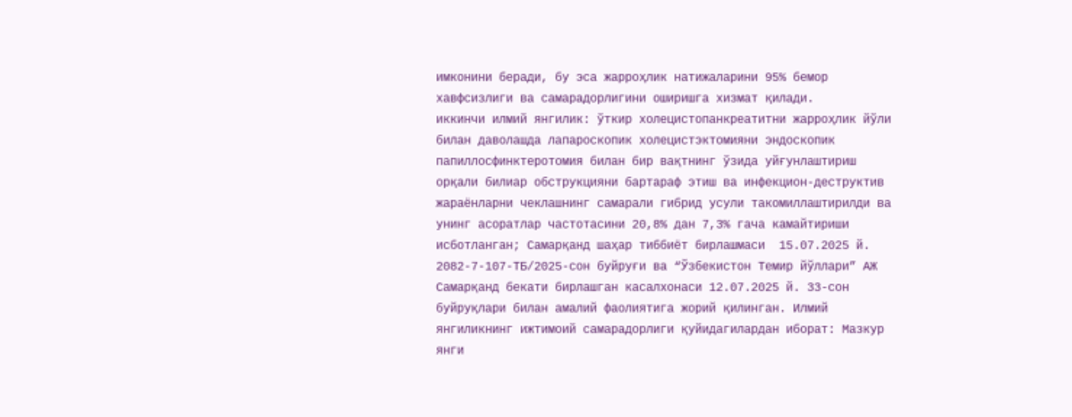имконини беради, бу эса жарроҳлик натижаларини 95% бемор хавфсизлиги ва самарадорлигини оширишга хизмат қилади.
иккинчи илмий янгилик: ўткир холецистопанкреатитни жарроҳлик йўли билан даволашда лапароскопик холецистэктомияни эндоскопик папиллосфинктеротомия билан бир вақтнинг ўзида уйғунлаштириш орқали билиар обструкцияни бартараф этиш ва инфекцион-деструктив жараёнларни чеклашнинг самарали гибрид усули такомиллаштирилди ва унинг асоратлар частотасини 20,8% дан 7,3% гача камайтириши исботланган; Самарқанд шаҳар тиббиёт бирлашмаси  15.07.2025 й. 2082-7-107-ТБ/2025-сон буйруғи ва “Ўзбекистон Темир йўллари” АЖ Самарқанд бекати бирлашган касалхонаси 12.07.2025 й. 33-сон буйруқлари билан амалий фаолиятига жорий қилинган. Илмий янгиликнинг ижтимоий самарадорлиги қуйидагилардан иборат: Мазкур янги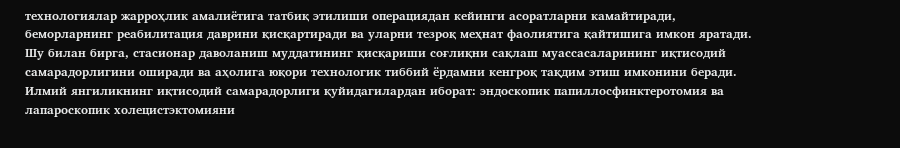технологиялар жарроҳлик амалиётига татбиқ этилиши операциядан кейинги асоратларни камайтиради, беморларнинг реабилитация даврини қисқартиради ва уларни тезроқ меҳнат фаолиятига қайтишига имкон яратади. Шу билан бирга, стасионар даволаниш муддатининг қисқариши соғлиқни сақлаш муассасаларининг иқтисодий самарадорлигини оширади ва аҳолига юқори технологик тиббий ёрдамни кенгроқ тақдим этиш имконини беради. Илмий янгиликнинг иқтисодий самарадорлиги қуйидагилардан иборат: эндоскопик папиллосфинктеротомия ва лапароскопик холецистэктомияни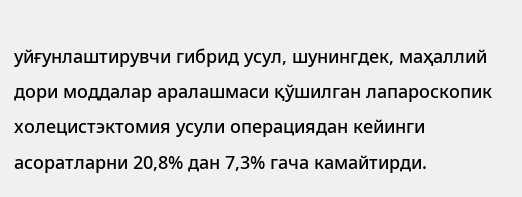уйғунлаштирувчи гибрид усул, шунингдек, маҳаллий дори моддалар аралашмаси қўшилган лапароскопик холецистэктомия усули операциядан кейинги асоратларни 20,8% дан 7,3% гача камайтирди.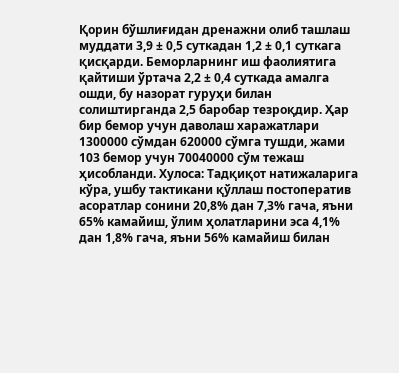Қорин бўшлиғидан дренажни олиб ташлаш муддати 3,9 ± 0,5 суткадан 1,2 ± 0,1 суткага қисқарди. Беморларнинг иш фаолиятига қайтиши ўртача 2,2 ± 0,4 суткада амалга ошди, бу назорат гуруҳи билан солиштирганда 2,5 баробар тезроқдир. Ҳар бир бемор учун даволаш харажатлари 1300000 сўмдан 620000 сўмга тушди, жами 103 бемор учун 70040000 сўм тежаш ҳисобланди. Хулоса: Тадқиқот натижаларига кўра, ушбу тактикани қўллаш постоператив асоратлар сонини 20,8% дан 7,3% гача, яъни 65% камайиш, ўлим ҳолатларини эса 4,1% дан 1,8% гача, яъни 56% камайиш билан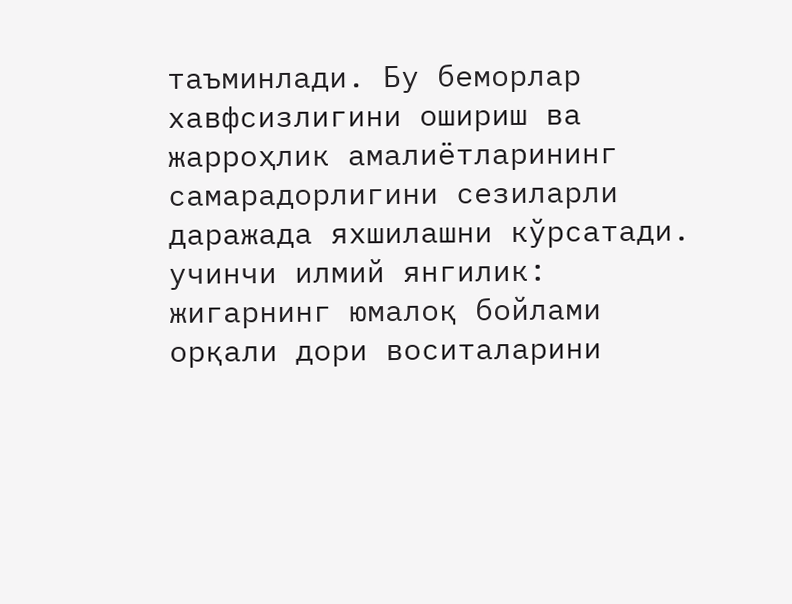таъминлади. Бу беморлар хавфсизлигини ошириш ва жарроҳлик амалиётларининг самарадорлигини сезиларли даражада яхшилашни кўрсатади.
учинчи илмий янгилик: жигарнинг юмалоқ бойлами орқали дори воситаларини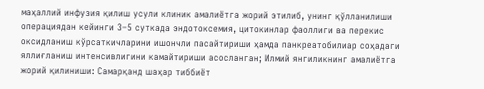маҳаллий инфузия қилиш усули клиник амалиётга жорий этилиб, унинг қўлланилиши операциядан кейинги 3–5 суткада эндотоксемия, цитокинлар фаоллиги ва перекис оксидланиш кўрсаткичларини ишончли пасайтириши ҳамда панкреатобилиар соҳадаги яллиғланиш интенсивлигини камайтириши асосланган; Илмий янгиликнинг амалиётга жорий қилиниши: Самарқанд шаҳар тиббиёт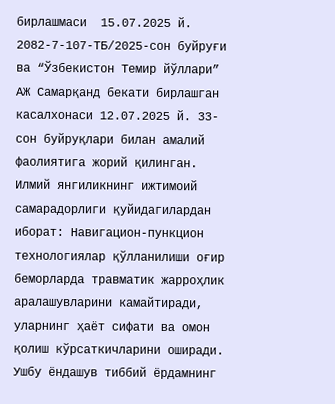бирлашмаси  15.07.2025 й. 2082-7-107-ТБ/2025-сон буйруғи ва “Ўзбекистон Темир йўллари” АЖ Самарқанд бекати бирлашган касалхонаси 12.07.2025 й. 33-сон буйруқлари билан амалий фаолиятига жорий қилинган. Илмий янгиликнинг ижтимоий самарадорлиги қуйидагилардан иборат: Навигацион-пункцион технологиялар қўлланилиши оғир беморларда травматик жарроҳлик аралашувларини камайтиради, уларнинг ҳаёт сифати ва омон қолиш кўрсаткичларини оширади. Ушбу ёндашув тиббий ёрдамнинг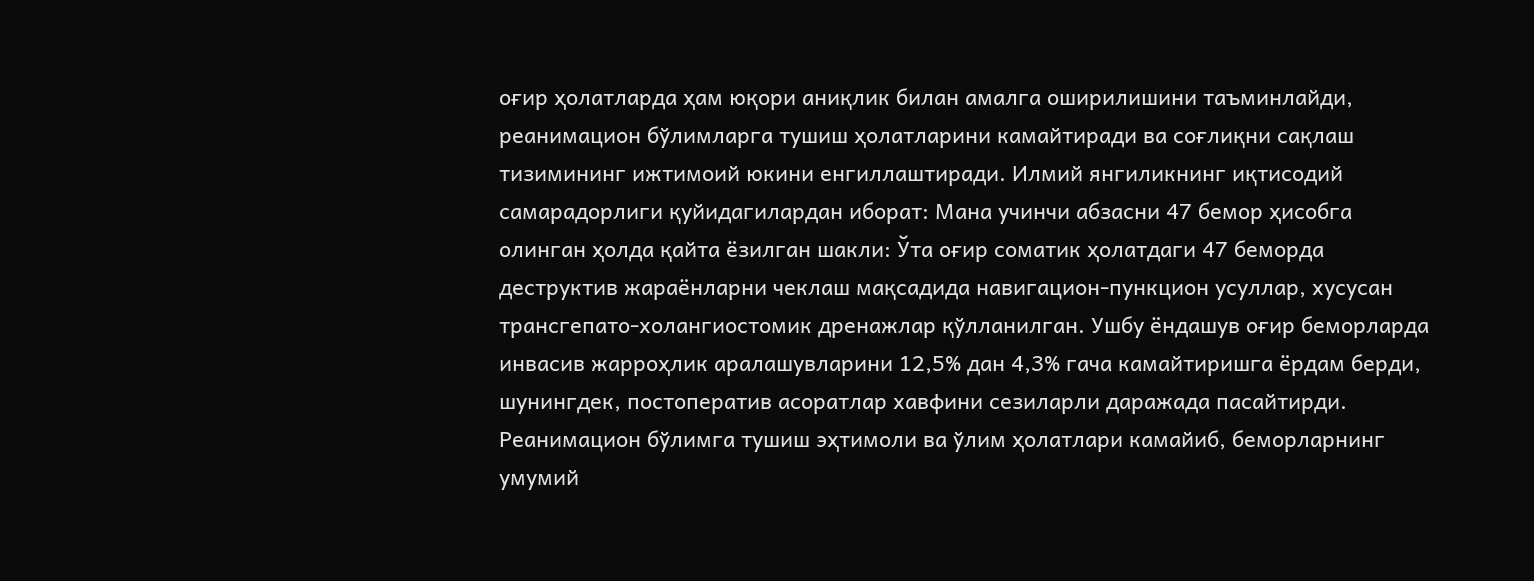оғир ҳолатларда ҳам юқори аниқлик билан амалга оширилишини таъминлайди, реанимацион бўлимларга тушиш ҳолатларини камайтиради ва соғлиқни сақлаш тизимининг ижтимоий юкини енгиллаштиради. Илмий янгиликнинг иқтисодий самарадорлиги қуйидагилардан иборат: Мана учинчи абзасни 47 бемор ҳисобга олинган ҳолда қайта ёзилган шакли: Ўта оғир соматик ҳолатдаги 47 беморда деструктив жараёнларни чеклаш мақсадида навигацион-пункцион усуллар, хусусан трансгепато-холангиостомик дренажлар қўлланилган. Ушбу ёндашув оғир беморларда инвасив жарроҳлик аралашувларини 12,5% дан 4,3% гача камайтиришга ёрдам берди, шунингдек, постоператив асоратлар хавфини сезиларли даражада пасайтирди. Реанимацион бўлимга тушиш эҳтимоли ва ўлим ҳолатлари камайиб, беморларнинг умумий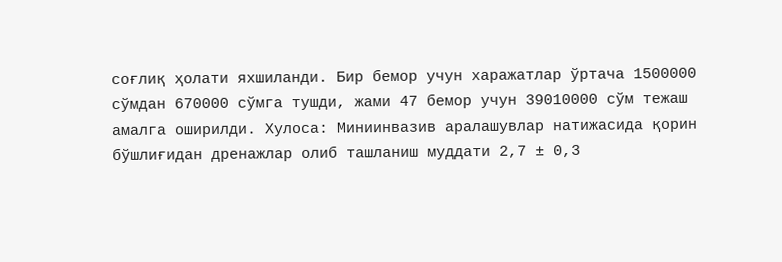соғлиқ ҳолати яхшиланди. Бир бемор учун харажатлар ўртача 1500000 сўмдан 670000 сўмга тушди, жами 47 бемор учун 39010000 сўм тежаш амалга оширилди. Хулоса: Миниинвазив аралашувлар натижасида қорин бўшлиғидан дренажлар олиб ташланиш муддати 2,7 ± 0,3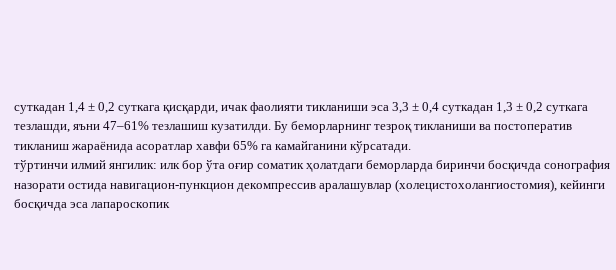суткадан 1,4 ± 0,2 суткага қисқарди, ичак фаолияти тикланиши эса 3,3 ± 0,4 суткадан 1,3 ± 0,2 суткага тезлашди, яъни 47–61% тезлашиш кузатилди. Бу беморларнинг тезроқ тикланиши ва постоператив тикланиш жараёнида асоратлар хавфи 65% га камайганини кўрсатади.
тўртинчи илмий янгилик: илк бор ўта оғир соматик ҳолатдаги беморларда биринчи босқичда сонография назорати остида навигацион-пункцион декомпрессив аралашувлар (холецистохолангиостомия), кейинги босқичда эса лапароскопик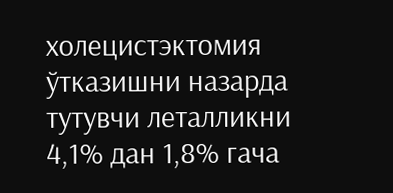холецистэктомия ўтказишни назарда тутувчи леталликни 4,1% дан 1,8% гача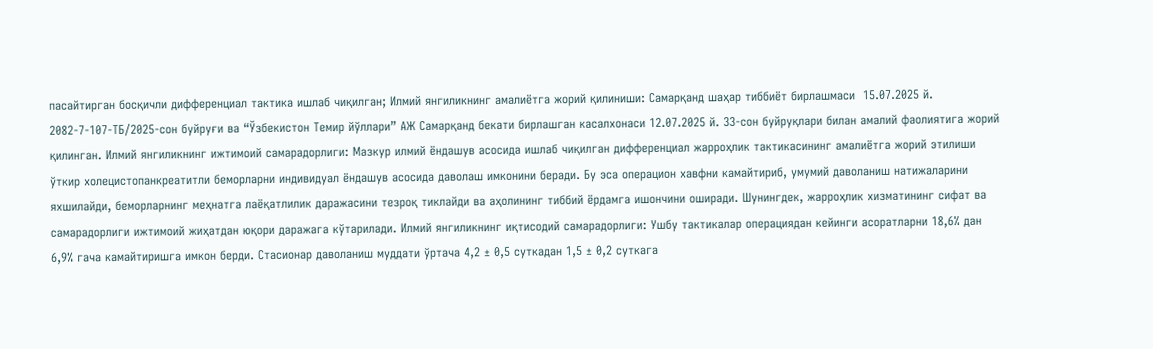пасайтирган босқичли дифференциал тактика ишлаб чиқилган; Илмий янгиликнинг амалиётга жорий қилиниши: Самарқанд шаҳар тиббиёт бирлашмаси  15.07.2025 й. 2082-7-107-ТБ/2025-сон буйруғи ва “Ўзбекистон Темир йўллари” АЖ Самарқанд бекати бирлашган касалхонаси 12.07.2025 й. 33-сон буйруқлари билан амалий фаолиятига жорий қилинган. Илмий янгиликнинг ижтимоий самарадорлиги: Мазкур илмий ёндашув асосида ишлаб чиқилган дифференциал жарроҳлик тактикасининг амалиётга жорий этилиши ўткир холецистопанкреатитли беморларни индивидуал ёндашув асосида даволаш имконини беради. Бу эса операцион хавфни камайтириб, умумий даволаниш натижаларини яхшилайди, беморларнинг меҳнатга лаёқатлилик даражасини тезроқ тиклайди ва аҳолининг тиббий ёрдамга ишончини оширади. Шунингдек, жарроҳлик хизматининг сифат ва самарадорлиги ижтимоий жиҳатдан юқори даражага кўтарилади. Илмий янгиликнинг иқтисодий самарадорлиги: Ушбу тактикалар операциядан кейинги асоратларни 18,6% дан 6,9% гача камайтиришга имкон берди. Стасионар даволаниш муддати ўртача 4,2 ± 0,5 суткадан 1,5 ± 0,2 суткага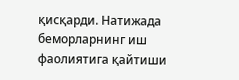қисқарди. Натижада беморларнинг иш фаолиятига қайтиши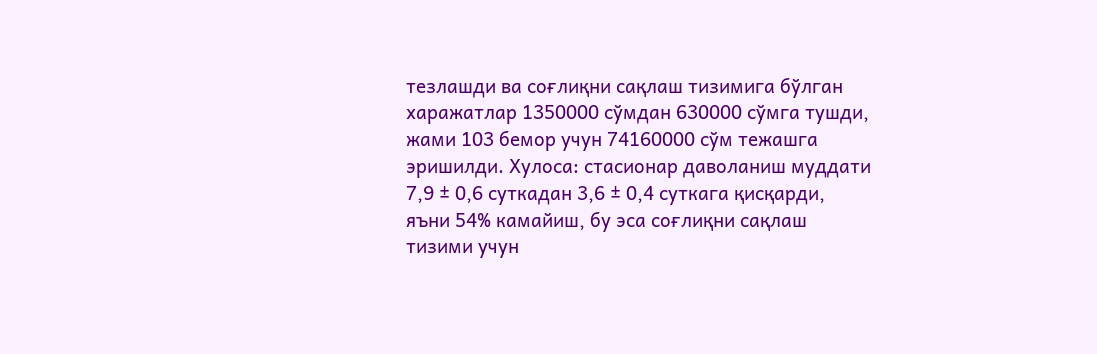тезлашди ва соғлиқни сақлаш тизимига бўлган харажатлар 1350000 сўмдан 630000 сўмга тушди, жами 103 бемор учун 74160000 сўм тежашга эришилди. Хулоса: стасионар даволаниш муддати 7,9 ± 0,6 суткадан 3,6 ± 0,4 суткага қисқарди, яъни 54% камайиш, бу эса соғлиқни сақлаш тизими учун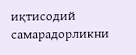иқтисодий самарадорликни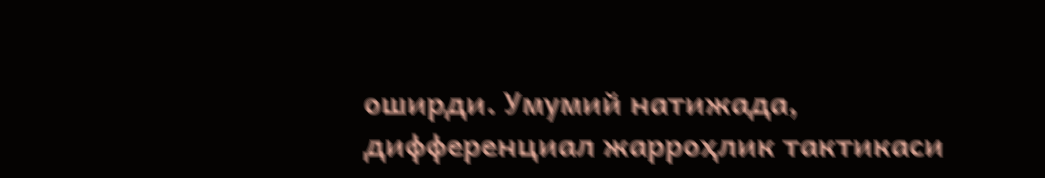оширди. Умумий натижада, дифференциал жарроҳлик тактикаси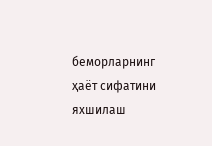беморларнинг ҳаёт сифатини яхшилаш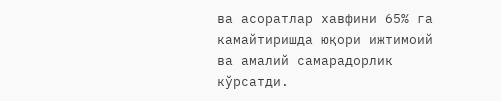ва асоратлар хавфини 65% га камайтиришда юқори ижтимоий ва амалий самарадорлик кўрсатди.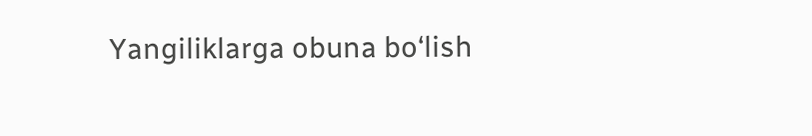Yangiliklarga obuna bo‘lish